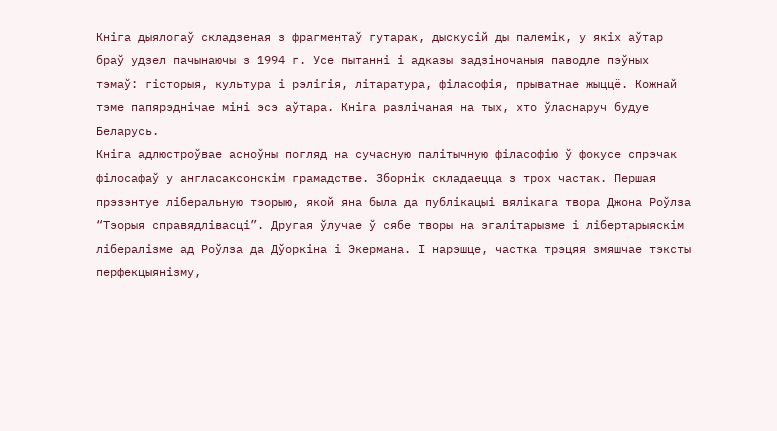Кніга дыялогаў складзеная з фрагментаў гутарак, дыскусій ды палемік, у якіх аўтар браў удзел пачынаючы з 1994 г. Усе пытанні і адказы задзіночаныя паводле пэўных тэмаў: гісторыя, культура і рэлігія, літаратура, філасофія, прыватнае жыццё. Кожнай тэме папярэднічае міні эсэ аўтара. Кніга разлічаная на тых, хто ўласнаруч будуе Беларусь.
Кніга адлюстроўвае асноўны погляд на сучасную палітычную філасофію ў фокусе спрэчак філосафаў у англасаксонскім грамадстве. Зборнік складаецца з трох частак. Першая прэзэнтуе ліберальную тэорыю, якой яна была да публікацыі вялікага твора Джона Роўлза “Тэорыя справядлівасці”. Другая ўлучае ў сябе творы на эгалітарызме і лібертарыяскім лібералізме ад Роўлза да Дўоркіна і Экермана. І нарэшце, частка трэцяя змяшчае тэксты перфекцыянізму,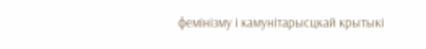фемінізму і камунітарысцкай крытыкі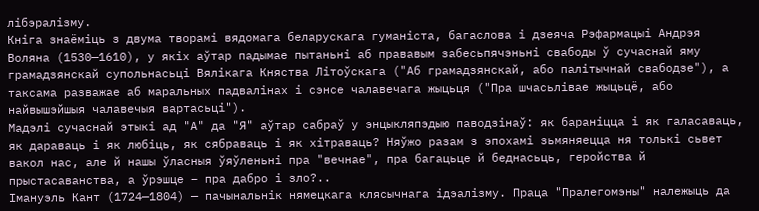лібэралізму.
Кніга знаёміць з двума творамі вядомага беларускага гуманіста, багаслова і дзеяча Рэфармацыі Андрэя Воляна (1530—1610), у якіх аўтар падымае пытаньні аб прававым забесьпячэньні свабоды ў сучаснай яму грамадзянскай супольнасьці Вялікага Княства Літоўскага ("Аб грамадзянскай, або палітычнай свабодзе"), а таксама разважае аб маральных падвалінах і сэнсе чалавечага жыцьця ("Пра шчасьлівае жыцьцё, або найвышэйшыя чалавечыя вартасьці").
Мадэлі сучаснай этыкі ад "А" да "Я" аўтар сабраў у энцыкляпэдыю паводзінаў: як бараніцца і як галасаваць, як дараваць і як любіць, як сябраваць і як хітраваць? Няўжо разам з эпохамі зьмяняецца ня толькі сьвет вакол нас, але й нашы ўласныя ўяўленьні пра "вечнае", пра багацьце й беднасьць, геройства й прыстасаванства, а ўрэшце – пра дабро і зло?..
Імануэль Кант (1724—1804) — пачынальнік нямецкага клясычнага ідэалізму. Праца "Пралегомэны" належыць да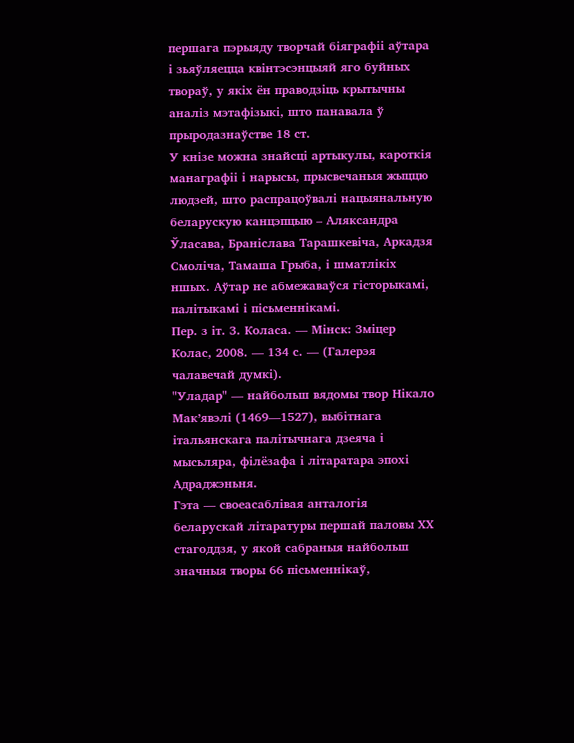першага пэрыяду творчай біяграфіі аўтара і зьяўляецца квінтэсэнцыяй яго буйных твораў, у якіх ён праводзіць крытычны аналіз мэтафізыкі, што панавала ў прыродазнаўстве 18 ст.
У кнізе можна знайсці артыкулы, кароткія манаграфіі і нарысы, прысвечаныя жыццю людзей, што распрацоўвалі нацыянальную беларускую канцэпцыю – Аляксандра Ўласава, Браніслава Тарашкевіча, Аркадзя Смоліча, Тамаша Грыба, і шматлікіх ншых. Аўтар не абмежаваўся гісторыкамі, палітыкамі і пісьменнікамі.
Пер. з іт. З. Коласа. — Мінск: Зміцер Колас, 2008. — 134 с. — (Галерэя чалавечай думкі).
"Уладар" — найбольш вядомы твор Нікало Мак’явэлі (1469—1527), выбітнага італьянскага палітычнага дзеяча і мысьляра, філёзафа і літаратара эпохі Адраджэньня.
Гэта — своеасаблівая анталогія беларускай літаратуры першай паловы ХХ стагоддзя, у якой сабраныя найбольш значныя творы 66 пісьменнікаў,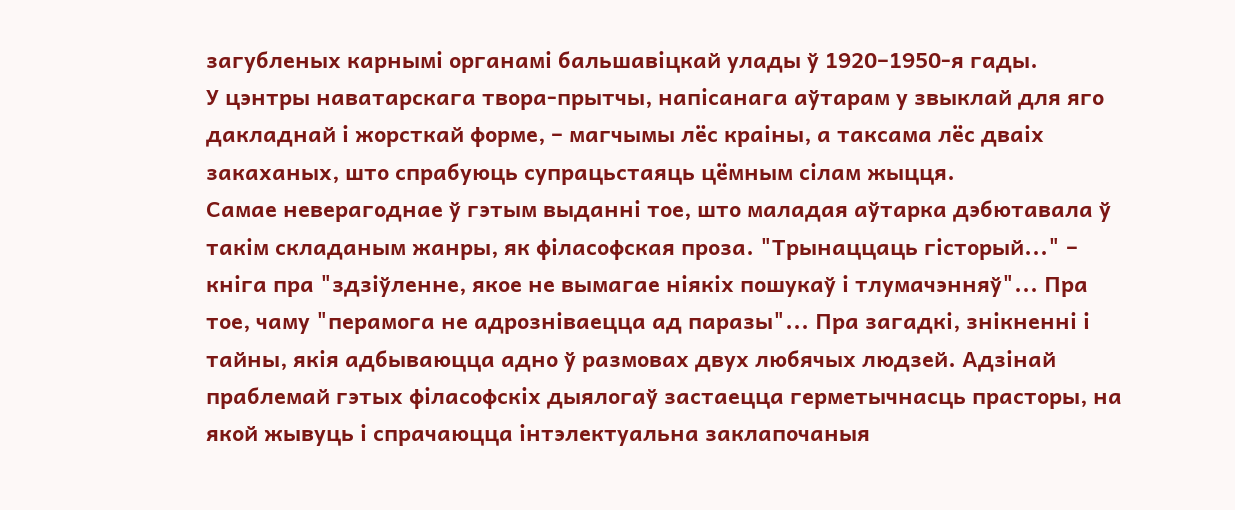загубленых карнымі органамі бальшавіцкай улады ў 1920–1950-я гады.
У цэнтры наватарскага твора-прытчы, напісанага аўтарам у звыклай для яго дакладнай і жорсткай форме, – магчымы лёс краіны, а таксама лёс дваіх закаханых, што спрабуюць супрацьстаяць цёмным сілам жыцця.
Самае неверагоднае ў гэтым выданні тое, што маладая аўтарка дэбютавала ў такім складаным жанры, як філасофская проза. "Трынаццаць гісторый..." – кніга пра "здзіўленне, якое не вымагае ніякіх пошукаў і тлумачэнняў"... Пра тое, чаму "перамога не адрозніваецца ад паразы"... Пра загадкі, знікненні і тайны, якія адбываюцца адно ў размовах двух любячых людзей. Адзінай праблемай гэтых філасофскіх дыялогаў застаецца герметычнасць прасторы, на якой жывуць і спрачаюцца інтэлектуальна заклапочаныя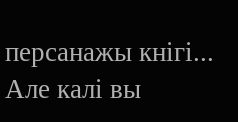персанажы кнігі... Але калі вы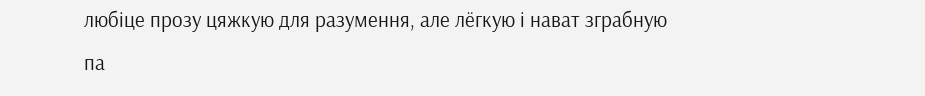любіце прозу цяжкую для разумення, але лёгкую і нават зграбную па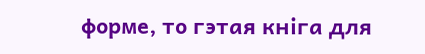форме, то гэтая кніга для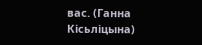вас. (Ганна Кісьліцына)